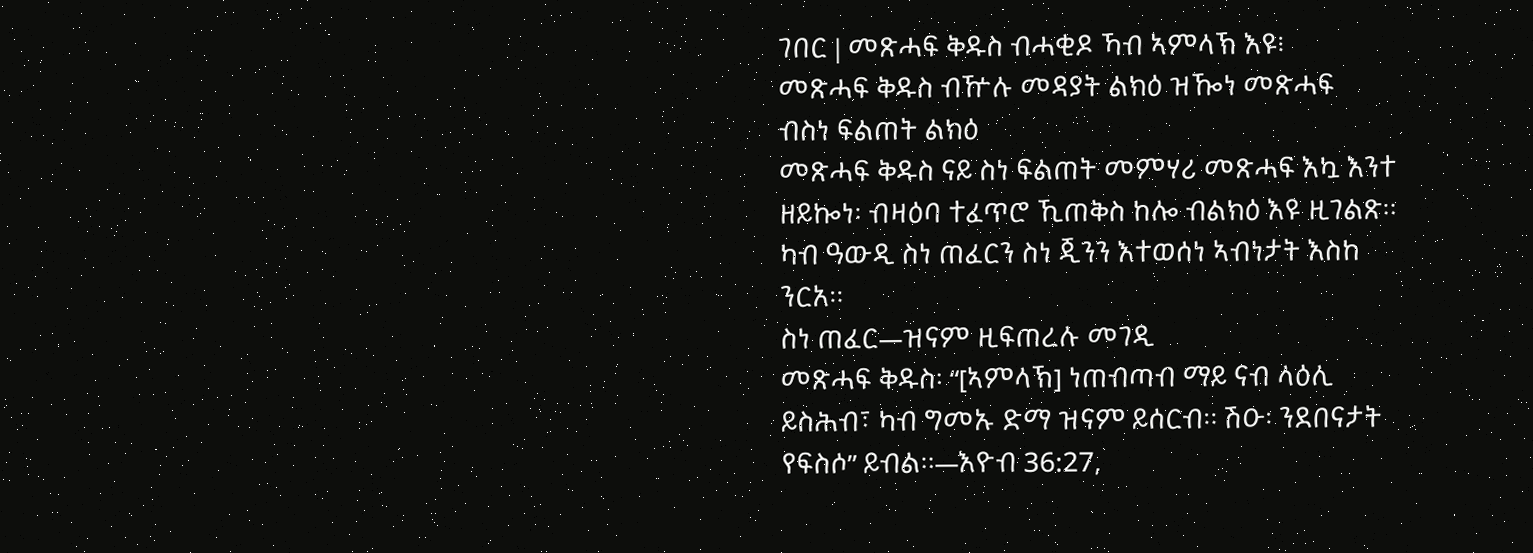ገበር | መጽሓፍ ቅዱስ ብሓቂዶ ኻብ ኣምላኽ እዩ፧
መጽሓፍ ቅዱስ ብዅሉ መዳያት ልክዕ ዝዀነ መጽሓፍ
ብስነ ፍልጠት ልክዕ
መጽሓፍ ቅዱስ ናይ ስነ ፍልጠት መምሃሪ መጽሓፍ እኳ እንተ ዘይኰነ፡ ብዛዕባ ተፈጥሮ ኺጠቅስ ከሎ ብልክዕ እዩ ዚገልጽ። ካብ ዓውዲ ስነ ጠፈርን ስነ ጂንን እተወሰነ ኣብነታት እስከ ንርአ።
ስነ ጠፈር—ዝናም ዚፍጠረሉ መገዲ
መጽሓፍ ቅዱስ፡ “[ኣምላኽ] ነጠብጣብ ማይ ናብ ላዕሊ ይስሕብ፣ ካብ ግመኡ ድማ ዝናም ይሰርብ። ሽዑ፡ ንደበናታት የፍስሶ” ይብል።—እዮብ 36:27,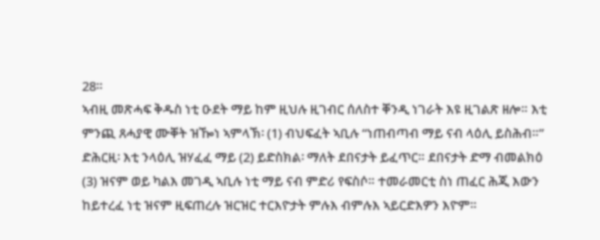28።
ኣብዚ መጽሓፍ ቅዱስ ነቲ ዑደት ማይ ከም ዚህሉ ዚገብር ሰለስተ ቐንዲ ነገራት እዩ ዚገልጽ ዘሎ። እቲ ምንጪ ጸሓያዊ ሙቐት ዝዀነ ኣምላኽ፡ (1) ብህፍፈት ኣቢሉ “ነጠብጣብ ማይ ናብ ላዕሊ ይስሕብ።” ድሕርዚ፡ እቲ ንላዕሊ ዝሃፈፈ ማይ (2) ይድስክል፡ ማለት ደበናታት ይፈጥር። ደበናታት ድማ ብመልክዕ (3) ዝናም ወይ ካልእ መገዲ ኣቢሉ ነቲ ማይ ናብ ምድሪ የፍስሶ። ተመራመርቲ ስነ ጠፈር ሕጂ እውን ከይተረፈ ነቲ ዝናም ዚፍጠረሉ ዝርዝር ተርእዮታት ምሉእ ብምሉእ ኣይርድእዎን እዮም።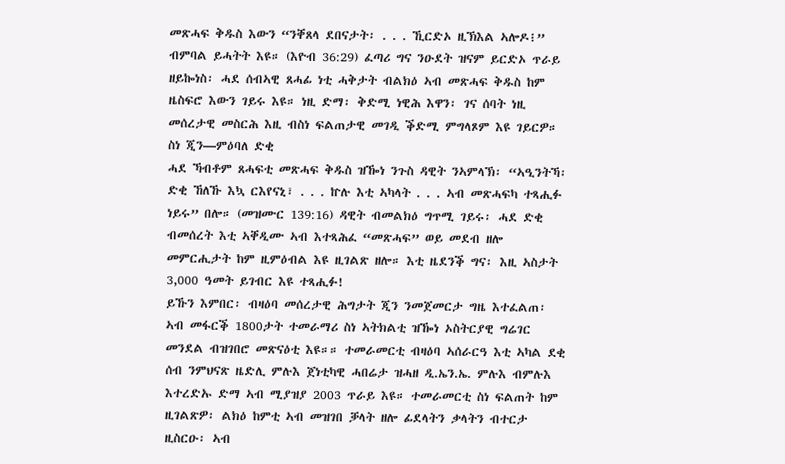መጽሓፍ ቅዱስ እውን “ንቐጸላ ደበናታት፡ . . . ኺርድኦ ዚኽእል ኣሎዶ፧” ብምባል ይሓትት እዩ። (እዮብ 36:29) ፈጣሪ ግና ንዑደት ዝናም ይርድኦ ጥራይ ዘይኰነስ፡ ሓደ ሰብኣዊ ጸሓፊ ነቲ ሓቅታት ብልክዕ ኣብ መጽሓፍ ቅዱስ ከም ዜስፍሮ እውን ገይሩ እዩ። ነዚ ድማ፡ ቅድሚ ነዊሕ እዋን፡ ገና ሰባት ነዚ መሰረታዊ መስርሕ እዚ ብስነ ፍልጠታዊ መገዲ ቕድሚ ምግላጾም እዩ ገይርዎ።
ስነ ጂን—ምዕባለ ድቂ
ሓደ ኻብቶም ጸሓፍቲ መጽሓፍ ቅዱስ ዝዀነ ንጉስ ዳዊት ንኣምላኽ፡ “ኣዒንትኻ፡ ድቂ ኸለኹ እኳ ርእየናኒ፣ . . . ኵሉ እቲ ኣካላት . . . ኣብ መጽሓፍካ ተጻሒፉ ነይሩ” በሎ። (መዝሙር 139:16) ዳዊት ብመልክዕ ግጥሚ ገይሩ፡ ሓደ ድቂ ብመሰረት እቲ ኣቐዲሙ ኣብ እተጻሕፈ “መጽሓፍ” ወይ መደብ ዘሎ መምርሒታት ከም ዚምዕብል እዩ ዚገልጽ ዘሎ። እቲ ዜደንቕ ግና፡ እዚ ኣስታት 3,000 ዓመት ይገብር እዩ ተጻሒፉ!
ይኹን እምበር፡ ብዛዕባ መሰረታዊ ሕግታት ጂን ንመጀመርታ ግዜ እተፈልጠ፡ ኣብ መፋርቕ 1800ታት ተመራማሪ ስነ ኣትክልቲ ዝዀነ ኦስትርያዊ ግሬገር መንደል ብዝገበሮ መጽናዕቲ እዩ።። ተመራመርቲ ብዛዕባ ኣሰራርዓ እቲ ኣካል ደቂ ሰብ ንምህናጽ ዜድሊ ምሉእ ጀነቲካዊ ሓበሬታ ዝሓዘ ዲ.ኤን.ኤ. ምሉእ ብምሉእ እተረድኡ ድማ ኣብ ሚያዝያ 2003 ጥራይ እዩ። ተመራመርቲ ስነ ፍልጠት ከም ዚገልጽዎ፡ ልክዕ ከምቲ ኣብ መዝገበ ቓላት ዘሎ ፊደላትን ቃላትን ብተርታ ዚስርዑ፡ ኣብ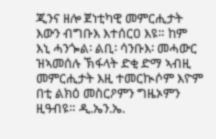ጂንና ዘሎ ጀነቲካዊ መምርሒታት እውን ብግቡእ እተሰርዐ እዩ። ከም እኒ ሓንጐል፡ ልቢ፡ ሳንቡእ፡ መሓውር ዝኣመሰሉ ኽፋላት ድቂ ድማ ኣብዚ መምርሒታት እዚ ተመርኲሶም እዮም በቲ ልክዕ መስርዖምን ግዜኦምን ዚዓብዩ። ዲ.ኤን.ኤ.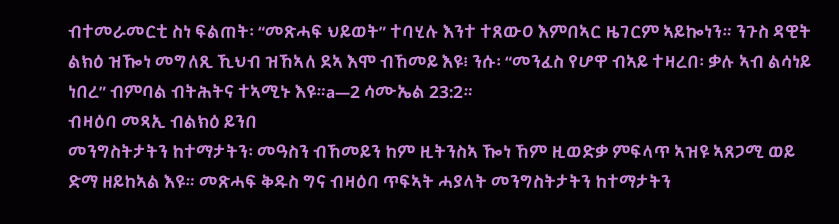ብተመራመርቲ ስነ ፍልጠት፡ “መጽሓፍ ህይወት” ተባሂሉ እንተ ተጸውዐ እምበኣር ዜገርም ኣይኰነን። ንጉስ ዳዊት ልክዕ ዝዀነ መግለጺ ኺህብ ዝኸኣለ ደኣ እሞ ብኸመይ እዩ፧ ንሱ፡ “መንፈስ የሆዋ ብኣይ ተዛረበ፡ ቃሉ ኣብ ልሳነይ ነበረ” ብምባል ብትሕትና ተኣሚኑ እዩ።a—2 ሳሙኤል 23:2።
ብዛዕባ መጻኢ ብልክዕ ይንበ
መንግስትታትን ከተማታትን፡ መዓስን ብኸመይን ከም ዚትንስኣ ዀነ ኸም ዚወድቃ ምፍላጥ ኣዝዩ ኣጸጋሚ ወይ ድማ ዘይከኣል እዩ። መጽሓፍ ቅዱስ ግና ብዛዕባ ጥፍኣት ሓያላት መንግስትታትን ከተማታትን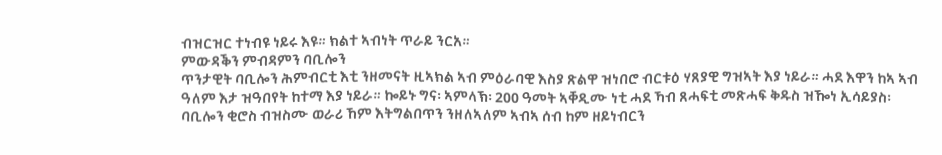ብዝርዝር ተነብዩ ነይሩ እዩ። ክልተ ኣብነት ጥራይ ንርአ።
ምውዳቕን ምብዳምን ባቢሎን
ጥንታዊት ባቢሎን ሕምብርቲ እቲ ንዘመናት ዚኣክል ኣብ ምዕራባዊ እስያ ጽልዋ ዝነበሮ ብርቱዕ ሃጸያዊ ግዝኣት እያ ነይራ። ሓደ እዋን ከኣ ኣብ ዓለም እታ ዝዓበየት ከተማ እያ ነይራ። ኰይኑ ግና፡ ኣምላኽ፡ 200 ዓመት ኣቐዲሙ ነቲ ሓደ ኻብ ጸሓፍቲ መጽሓፍ ቅዱስ ዝዀነ ኢሳይያስ፡ ባቢሎን ቂሮስ ብዝስሙ ወራሪ ኸም እትግልበጥን ንዘለኣለም ኣብኣ ሰብ ከም ዘይነብርን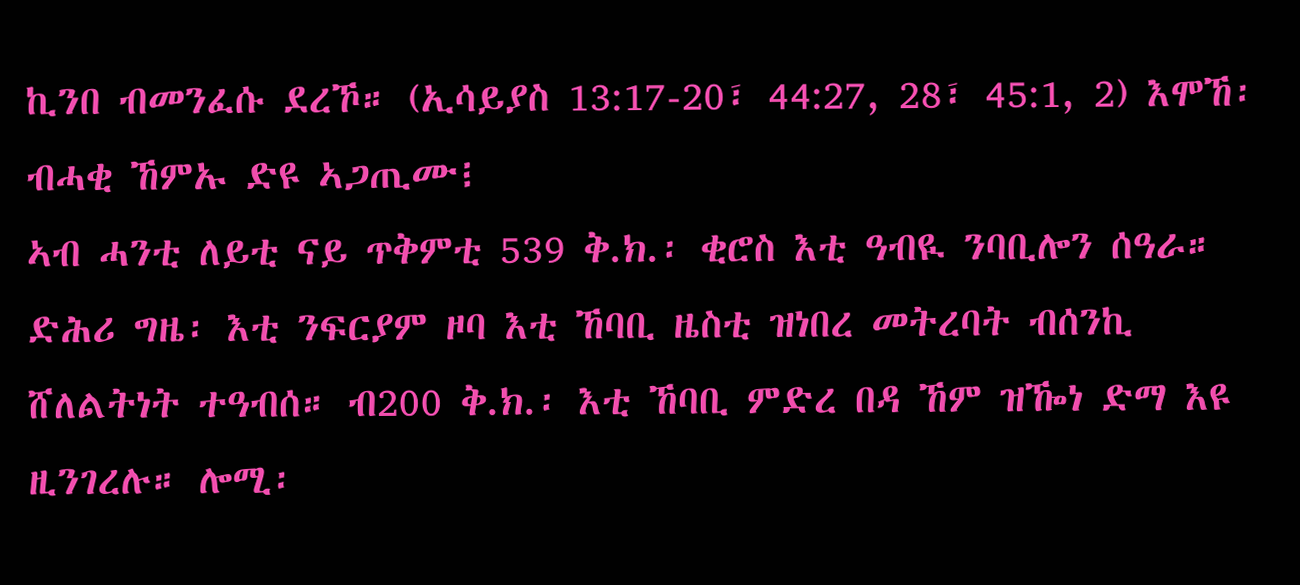ኪንበ ብመንፈሱ ደረኾ። (ኢሳይያስ 13:17-20፣ 44:27, 28፣ 45:1, 2) እሞኸ፡ ብሓቂ ኸምኡ ድዩ ኣጋጢሙ፧
ኣብ ሓንቲ ለይቲ ናይ ጥቅምቲ 539 ቅ.ክ.፡ ቂሮስ እቲ ዓብዪ ንባቢሎን ሰዓራ። ድሕሪ ግዜ፡ እቲ ንፍርያም ዞባ እቲ ኸባቢ ዜስቲ ዝነበረ መትረባት ብሰንኪ ሸለልትነት ተዓብሰ። ብ200 ቅ.ክ.፡ እቲ ኸባቢ ምድረ በዳ ኸም ዝዀነ ድማ እዩ ዚንገረሉ። ሎሚ፡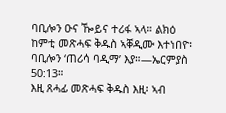ባቢሎን ዑና ዀይና ተሪፋ ኣላ። ልክዕ ከምቲ መጽሓፍ ቅዱስ ኣቐዲሙ እተነበዮ፡ ባቢሎን ‘ጠሪሳ ባዲማ’ እያ።—ኤርምያስ 50:13።
እዚ ጸሓፊ መጽሓፍ ቅዱስ እዚ፡ ኣብ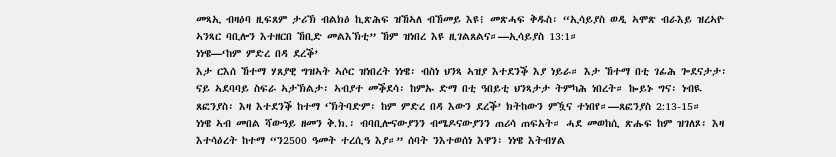መጻኢ ብዛዕባ ዚፍጸም ታሪኽ ብልክዕ ኪጽሕፍ ዝኸኣለ ብኸመይ እዩ፧ መጽሓፍ ቅዱስ፡ “ኢሳይያስ ወዲ ኣሞጽ ብራእይ ዝረኣዮ ኣንጻር ባቢሎን እተዘርበ ኸቢድ መልእኽቲ” ኸም ዝነበረ እዩ ዚገልጸልና።—ኢሳይያስ 13:1።
ነነዌ—‘ከም ምድረ በዳ ደረቕ’
እታ ርእሰ ኸተማ ሃጸያዊ ግዝኣት ኣሶር ዝነበረት ነነዌ፡ ብስነ ህንጻ ኣዝያ እተደንቕ እያ ነይራ። እታ ኸተማ በቲ ገፊሕ ጐደናታታ፡ ናይ ኣደባባይ ስፍራ ኣታኽልታ፡ ኣብያተ መቕደሳ፡ ከምኡ ድማ በቲ ዓበይቲ ህንጻታታ ትምካሕ ነበረት። ኰይኑ ግና፡ ነብዪ ጸፎንያስ፡ እዛ እተደንቕ ከተማ ‘ኽትባድም፡ ከም ምድረ በዳ እውን ደረቕ’ ክትከውን ምዃና ተነበየ።—ጸፎንያስ 2:13-15።
ነነዌ ኣብ መበል ሻውዓይ ዘመን ቅ.ክ.፡ ብባቢሎናውያንን ብሜዶናውያንን ጠሪሳ ጠፍአት። ሓደ መወከሲ ጽሑፍ ከም ዝገለጾ፡ እዛ እተሳዕረት ከተማ “ን2500 ዓመት ተረሲዓ እያ።” ሰባት ንእተወሰነ እዋን፡ ነነዌ እትብሃል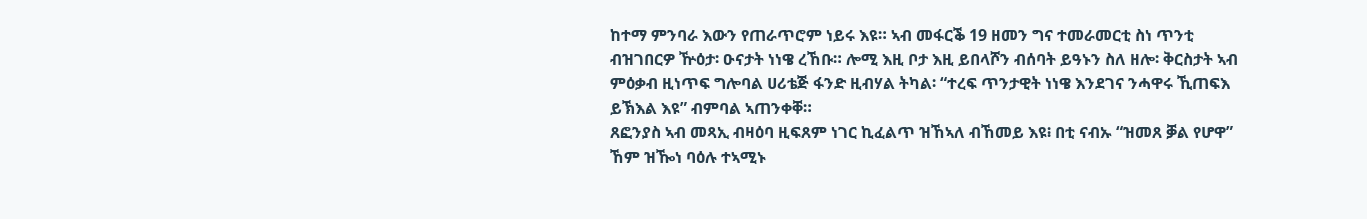ከተማ ምንባራ እውን የጠራጥሮም ነይሩ እዩ። ኣብ መፋርቕ 19 ዘመን ግና ተመራመርቲ ስነ ጥንቲ ብዝገበርዎ ዅዕታ፡ ዑናታት ነነዌ ረኸቡ። ሎሚ እዚ ቦታ እዚ ይበላሾን ብሰባት ይዓኑን ስለ ዘሎ፡ ቅርስታት ኣብ ምዕቃብ ዚነጥፍ ግሎባል ሀሪቴጅ ፋንድ ዚብሃል ትካል፡ “ተረፍ ጥንታዊት ነነዌ እንደገና ንሓዋሩ ኺጠፍእ ይኽእል እዩ” ብምባል ኣጠንቀቐ።
ጸፎንያስ ኣብ መጻኢ ብዛዕባ ዚፍጸም ነገር ኪፈልጥ ዝኸኣለ ብኸመይ እዩ፧ በቲ ናብኡ “ዝመጸ ቓል የሆዋ” ኸም ዝዀነ ባዕሉ ተኣሚኑ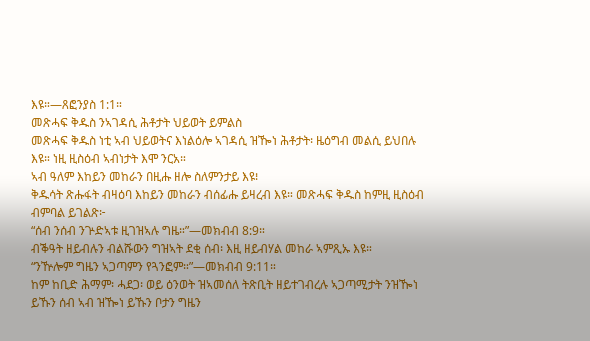እዩ።—ጸፎንያስ 1:1።
መጽሓፍ ቅዱስ ንኣገዳሲ ሕቶታት ህይወት ይምልስ
መጽሓፍ ቅዱስ ነቲ ኣብ ህይወትና እነልዕሎ ኣገዳሲ ዝዀነ ሕቶታት፡ ዜዕግብ መልሲ ይህበሉ እዩ። ነዚ ዚስዕብ ኣብነታት እሞ ንርአ።
ኣብ ዓለም እከይን መከራን በዚሑ ዘሎ ስለምንታይ እዩ፧
ቅዱሳት ጽሑፋት ብዛዕባ እከይን መከራን ብሰፊሑ ይዛረብ እዩ። መጽሓፍ ቅዱስ ከምዚ ዚስዕብ ብምባል ይገልጽ፦
“ሰብ ንሰብ ንጕድኣቱ ዚገዝኣሉ ግዜ።”—መክብብ 8:9።
ብቕዓት ዘይብሉን ብልሹውን ግዝኣት ደቂ ሰብ፡ እዚ ዘይብሃል መከራ ኣምጺኡ እዩ።
“ንዅሎም ግዜን ኣጋጣምን የጓንፎም።”—መክብብ 9:11።
ከም ከቢድ ሕማም፡ ሓደጋ፡ ወይ ዕንወት ዝኣመሰለ ትጽቢት ዘይተገብረሉ ኣጋጣሚታት ንዝዀነ ይኹን ሰብ ኣብ ዝዀነ ይኹን ቦታን ግዜን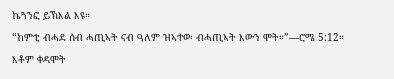ኬጓንፎ ይኽእል እዩ።
“ከምቲ ብሓደ ሰብ ሓጢኣት ናብ ዓለም ዝኣተወ፡ ብሓጢኣት እውን ሞት።”—ሮሜ 5:12።
እቶም ቀዳሞት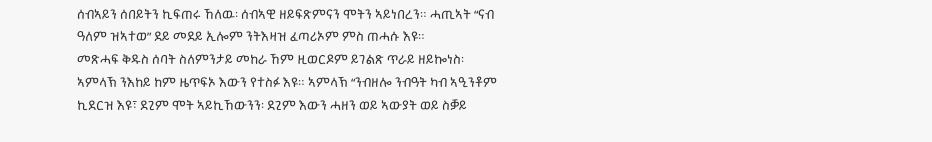ሰብኣይን ሰበይትን ኪፍጠሩ ኸለዉ፡ ሰብኣዊ ዘይፍጽምናን ሞትን ኣይነበረን። ሓጢኣት “ናብ ዓለም ዝኣተወ” ደይ መደይ ኢሎም ንትእዛዝ ፈጣሪኦም ምስ ጠሓሱ እዩ።
መጽሓፍ ቅዱስ ሰባት ስለምንታይ መከራ ኸም ዚወርዶም ይገልጽ ጥራይ ዘይኰነስ፡ ኣምላኽ ንእከይ ከም ዜጥፍኦ እውን የተስፉ እዩ። ኣምላኽ “ንብዘሎ ንብዓት ካብ ኣዒንቶም ኪደርዝ እዩ፣ ደጊም ሞት ኣይኪኸውንን፡ ደጊም እውን ሓዘን ወይ ኣውያት ወይ ስቓይ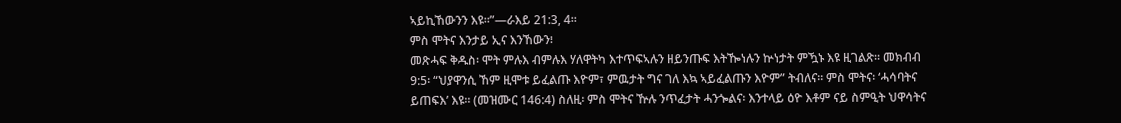ኣይኪኸውንን እዩ።”—ራእይ 21:3, 4።
ምስ ሞትና እንታይ ኢና እንኸውን፧
መጽሓፍ ቅዱስ፡ ሞት ምሉእ ብምሉእ ሃለዋትካ እተጥፍኣሉን ዘይንጡፍ እትዀነሉን ኵነታት ምዃኑ እዩ ዚገልጽ። መክብብ 9:5፡ “ህያዋንሲ ኸም ዚሞቱ ይፈልጡ እዮም፣ ምዉታት ግና ገለ እኳ ኣይፈልጡን እዮም” ትብለና። ምስ ሞትና፡ ‘ሓሳባትና ይጠፍእ’ እዩ። (መዝሙር 146:4) ስለዚ፡ ምስ ሞትና ዅሉ ንጥፈታት ሓንጐልና፡ እንተላይ ዕዮ እቶም ናይ ስምዒት ህዋሳትና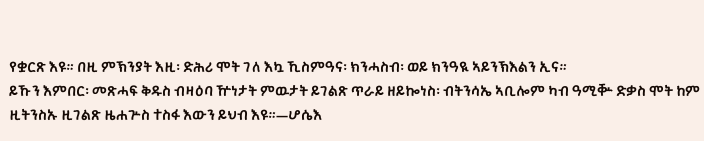የቋርጽ እዩ። በዚ ምኽንያት እዚ፡ ድሕሪ ሞት ገለ እኳ ኺስምዓና፡ ክንሓስብ፡ ወይ ክንዓዪ ኣይንኽእልን ኢና።
ይኹን እምበር፡ መጽሓፍ ቅዱስ ብዛዕባ ዅነታት ምዉታት ይገልጽ ጥራይ ዘይኰነስ፡ ብትንሳኤ ኣቢሎም ካብ ዓሚቝ ድቃስ ሞት ከም ዚትንስኡ ዚገልጽ ዜሐጕስ ተስፋ እውን ይህብ እዩ።—ሆሴእ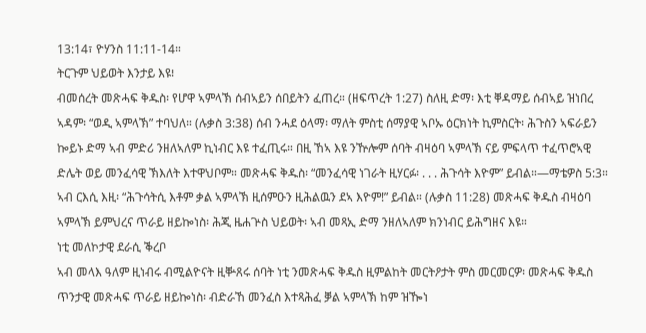13:14፣ ዮሃንስ 11:11-14።
ትርጉም ህይወት እንታይ እዩ፧
ብመሰረት መጽሓፍ ቅዱስ፡ የሆዋ ኣምላኽ ሰብኣይን ሰበይትን ፈጠረ። (ዘፍጥረት 1:27) ስለዚ ድማ፡ እቲ ቐዳማይ ሰብኣይ ዝነበረ ኣዳም፡ “ወዲ ኣምላኽ” ተባህለ። (ሉቃስ 3:38) ሰብ ንሓደ ዕላማ፡ ማለት ምስቲ ሰማያዊ ኣቦኡ ዕርክነት ኪምስርት፡ ሕጉስን ኣፍራይን ኰይኑ ድማ ኣብ ምድሪ ንዘለኣለም ኪነብር እዩ ተፈጢሩ። በዚ ኸኣ እዩ ንዅሎም ሰባት ብዛዕባ ኣምላኽ ናይ ምፍላጥ ተፈጥሮኣዊ ድሌት ወይ መንፈሳዊ ኽእለት እተዋህቦም። መጽሓፍ ቅዱስ፡ “መንፈሳዊ ነገራት ዚሃርፉ፡ . . . ሕጉሳት እዮም” ይብል።—ማቴዎስ 5:3።
ኣብ ርእሲ እዚ፡ “ሕጉሳትሲ እቶም ቃል ኣምላኽ ዚሰምዑን ዚሕልዉን ደኣ እዮም!” ይብል። (ሉቃስ 11:28) መጽሓፍ ቅዱስ ብዛዕባ ኣምላኽ ይምህረና ጥራይ ዘይኰነስ፡ ሕጂ ዜሐጕስ ህይወት፡ ኣብ መጻኢ ድማ ንዘለኣለም ክንነብር ይሕግዘና እዩ።
ነቲ መለኮታዊ ደራሲ ቕረቦ
ኣብ መላእ ዓለም ዚነብሩ ብሚልዮናት ዚቝጸሩ ሰባት ነቲ ንመጽሓፍ ቅዱስ ዚምልከት መርትዖታት ምስ መርመርዎ፡ መጽሓፍ ቅዱስ ጥንታዊ መጽሓፍ ጥራይ ዘይኰነስ፡ ብድራኸ መንፈስ እተጻሕፈ ቓል ኣምላኽ ከም ዝዀነ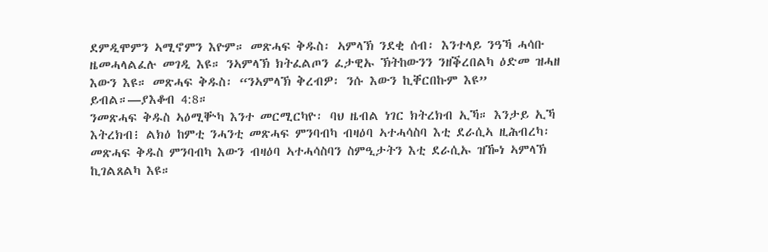ደምዲሞምን ኣሚኖምን እዮም። መጽሓፍ ቅዱስ፡ ኣምላኽ ንደቂ ሰብ፡ እንተላይ ንዓኻ ሓሳቡ ዜመሓላልፈሉ መገዲ እዩ። ንኣምላኽ ክትፈልጦን ፈታዊኡ ኽትከውንን ንዘቕረበልካ ዕድመ ዝሓዘ እውን እዩ። መጽሓፍ ቅዱስ፡ “ንኣምላኽ ቅረብዎ፡ ንሱ እውን ኪቐርበኩም እዩ” ይብል።—ያእቆብ 4:8።
ንመጽሓፍ ቅዱስ ኣዕሚቝካ እንተ መርሚርካዮ፡ ባህ ዜብል ነገር ክትረክብ ኢኻ። እንታይ ኢኻ እትረክብ፧ ልክዕ ከምቲ ንሓንቲ መጽሓፍ ምንባብካ ብዛዕባ ኣተሓሳስባ እቲ ደራሲኣ ዚሕብረካ፡ መጽሓፍ ቅዱስ ምንባብካ እውን ብዛዕባ ኣተሓሳስባን ስምዒታትን እቲ ደራሲኡ ዝዀነ ኣምላኽ ኪገልጸልካ እዩ።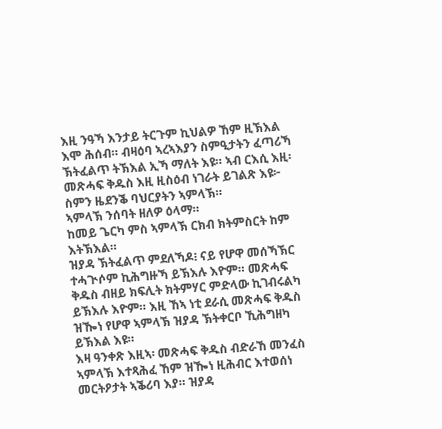እዚ ንዓኻ እንታይ ትርጉም ኪህልዎ ኸም ዚኽእል እሞ ሕሰብ። ብዛዕባ ኣረኣእያን ስምዒታትን ፈጣሪኻ ኽትፈልጥ ትኽእል ኢኻ ማለት እዩ። ኣብ ርእሲ እዚ፡ መጽሓፍ ቅዱስ እዚ ዚስዕብ ነገራት ይገልጽ እዩ፦
ስምን ዜደንቕ ባህርያትን ኣምላኽ።
ኣምላኽ ንሰባት ዘለዎ ዕላማ።
ከመይ ጌርካ ምስ ኣምላኽ ርክብ ክትምስርት ከም እትኽእል።
ዝያዳ ኽትፈልጥ ምደለኻዶ፧ ናይ የሆዋ መሰኻኽር ተሓጒሶም ኪሕግዙኻ ይኽእሉ እዮም። መጽሓፍ ቅዱስ ብዘይ ክፍሊት ክትምሃር ምድላው ኪገብሩልካ ይኽእሉ እዮም። እዚ ኸኣ ነቲ ደራሲ መጽሓፍ ቅዱስ ዝዀነ የሆዋ ኣምላኽ ዝያዳ ኽትቀርቦ ኺሕግዘካ ይኽእል እዩ።
እዛ ዓንቀጽ እዚኣ፡ መጽሓፍ ቅዱስ ብድራኸ መንፈስ ኣምላኽ እተጻሕፈ ኸም ዝዀነ ዚሕብር እተወሰነ መርትዖታት ኣቕሪባ እያ። ዝያዳ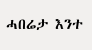ሓበሬታ እንተ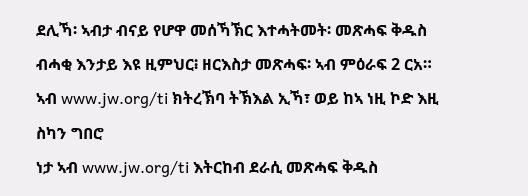ደሊኻ፡ ኣብታ ብናይ የሆዋ መሰኻኽር እተሓትመት፡ መጽሓፍ ቅዱስ ብሓቂ እንታይ እዩ ዚምህር፧ ዘርእስታ መጽሓፍ፡ ኣብ ምዕራፍ 2 ርአ። ኣብ www.jw.org/ti ክትረኽባ ትኽእል ኢኻ፣ ወይ ከኣ ነዚ ኮድ እዚ ስካን ግበሮ
ነታ ኣብ www.jw.org/ti እትርከብ ደራሲ መጽሓፍ ቅዱስ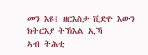መን እዩ፧ ዘርእስታ ቪድዮ እውን ክትርእያ ትኽእል ኢኻ
ኣብ ትሕቲ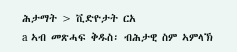ሕታማት > ቪድዮታት ርአ
a ኣብ መጽሓፍ ቅዱስ፡ ብሕታዊ ስም ኣምላኽ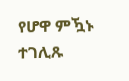የሆዋ ምዃኑ ተገሊጹ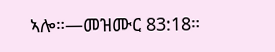ኣሎ።—መዝሙር 83:18።